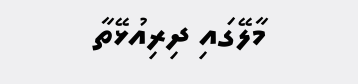މާލޭގައި ދިރިއުޅޭތާ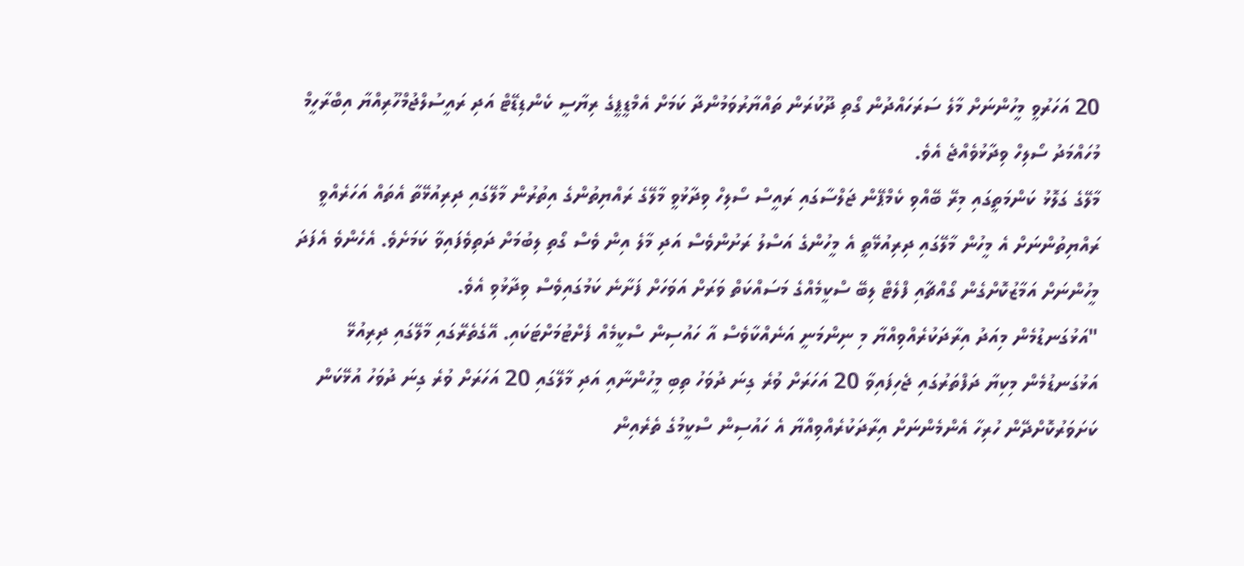20 އަހަރުވީ މީހުންނަށް މާލެ ސަރަހައްދުން ގޯތި ދޫކުރަން ތައްޔާރުވަމުންދާ ކަމަށް އެމްޑީޕީގެ ރިޔާސީ ކެންޑިޑޭޓް އަދި ރައީސުލްޖުމްހޫރިއްޔާ އިބްރާހީމް މުހައްމަދު ސޯލިހް ވިދާޅުވެއްޖެ އެވެ.
މާލޭގެ ގަލޮޅު ކަންމަތީގައި މިރޭ ބޭއްވި ކެމްޕޭން ޖަލްސާގައި ރައީސް ސޯލިހް ވިދާޅުވީ މާލޭގެ ރައްޔިތުންގެ އިތުރުން މާލޭގައި ދިރިއުޅޭތާ އެތައް އަހަރެއްވީ ރައްޔިތުންނަށް އެ މީހުން މާލޭގައި ދިރިއުޅޭތީ އެ މީހުންގެ އަސްލު ރަށުންވެސް އަދި މާލެ އިން ވެސް ގޯތި ލިބުމަށް ދަތިވެފައިވާ ކަމަށެވެ. އެހެންވެ އެފަދަ މީހުންނަށް އަމާޒުކޮށްގެން ގޯއްޗާއި ފްލެޓް ލިބޭ ސްކީމެއްގެ މަސައްކަތް ވަރަށް އަވަހަށް ފަށާނެ ކަމުގައިވެސް ވިދާޅުވި އެވެ.
"އަޅުގަނޑުމެން މިއަދު އިރާދަކުރެއްވިއްޔާ މި ނިންމަނީ އަނެއްކާވެސް އާ ހައުސިން ސްކީމެއް ފެށްޓުމަށްޓަކައި. އޭގެތެރޭގައި މާލޭގައި ދިރިއުޅޭ އަޅުގަނޑުމެން މިކިޔާ ދަފްތަރުގައި ޖެހިފައިވާ 20 އަހަރަށް ވުރެ ގިނަ ދުވަހު ތިބި މީހުންނާއި އަދި މާލޭގައި 20 އަހަރަށް ވުރެ ގިނަ ދުވަހު އުޅޭކަން ކަށަވަރުކޮށްދޭން ހުރިހާ އެންމެންނަށް އިރާދަކުރެއްވިއްޔާ އެ ހައުސިން ސްކީމުގެ ތެރެއިން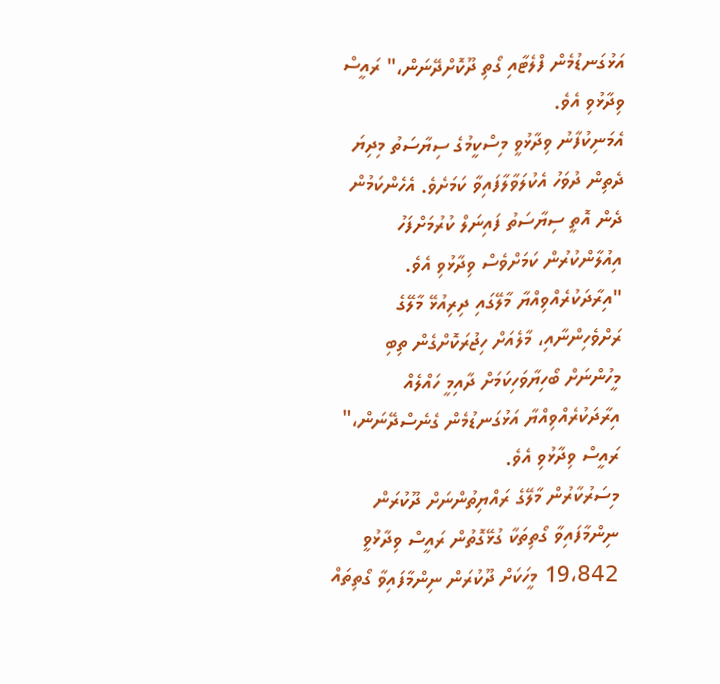އަޅުގަނޑުމެން ފްލެޓާއި ގޯތި ދޫކޮށްދޭނަން،" ރައީސް ވިދާޅުވި އެވެ.
އެމަނިކުފާނު ވިދާޅުވީ މިސްކީމުގެ ސިޔާސަތު މިދިޔަ ދެތިން ދުވަހު އެކުލަވާލާފައިވާ ކަމަށެވެ. އެހެންކަމުން ދެން އޮތީ ސިޔާސަތު ފައިނަލް ކުރުމަށްފަހު އިއުލާންކުރުން ކަމަށްވެސް ވިދާޅުވި އެވެ.
"އިރާދަކުރެއްވިއްޔާ މާލޭގައި ދިރިއުޅޭ މާލޭގެ ރަށްވެހިންނާއި، މާލެއަށް ހިޖުރަކޮށްގެން ތިބި މީހުންނަށް ބޯހިޔާވަހިކަމަށް ދާއިމީ ހައްލެއް އިރާދަކުރެއްވިއްޔާ އަޅުގަނޑުމެން ގެނެސްދޭނަން،" ރައީސް ވިދާޅުވި އެވެ.
މިސަރުކާރުން މާލޭގެ ރައްޔިތުންނަށް ދޫކުރަން ނިންމާފައިވާ ގޯތިތަކާ ގުޅޭގޮތުން ރައީސް ވިދާޅުވީ 19،842 މީހަކަށް ދޫކުރަން ނިންމާފައިވާ ގޯތިތައް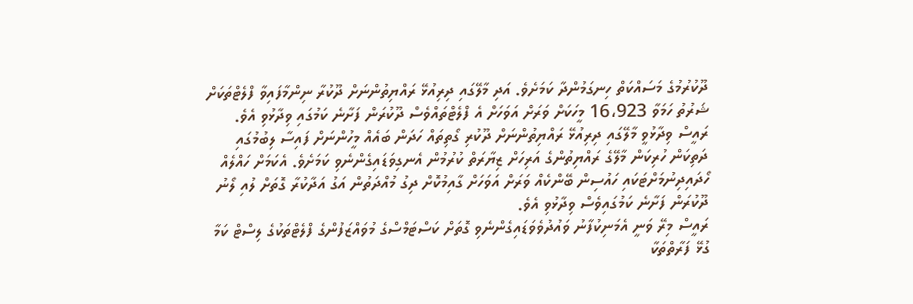ދޫކުރުމުގެ މަސައްކަތް ހިނގަމުންދާ ކަމަށެވެ. އަދި މާލޭގައި ދިރިއުޅޭ ރައްޔިތުންނަށް ދޫކުރާ ނިންމާފައިވާ ފްލެޓްތަކަށް ޝަރުތު ހަމަވާ 16،923 މީހަކަށް ވަރަށް އަވަހަށް އެ ފްލެޓްތައްވެސް ދޫކުރަން ފަށާނެ ކަމުގައި ވިދާޅުވި އެވެ.
ރައީސް ވިދާޅުވީ މާލޭގައި ދިރިއުޅޭ ރައްޔިތުންނަށް ދޫކުރި ގޯތިތައް ހަދަން ބައެއް މީހުންނަށް ފައިސާ ލިބުމުގައި ދަތިކަން ހުރިކަން މާލޭގެ ރައްޔިތުންގެ އަރިހަށް ޒިޔާރަތް ކުރުމުން އެނގިވަޑައިގެންނެވި ކަމަށެވެ. އެކަމަށް ހައްލެއް ހޯދައިދިނުމަށްޓަކައި ހައުސިން ބޭންކެއް ވަރަށް އަވަހަށް ގާއިމުކޮށް ދިގު މުއްދަތުން އަގު އަދާކުރާ ގޮތަށް ލުއި ލޯނު ދޫކުރަން ފަށާނެ ކަމުގައިވެސް ވިދާޅުވި އެވެ.
ރައީސް މިރޭ ވަނީ އެމަނިކުފާނު ވައުދުވެވަޑައިގެންނެވި ގޮތަށް ކަސްޓަމްސްގެ މުވައްޒަފުންގެ ފްލެޓްތަކުގެ ލިސްޓް ކަމާ ގުޅޭ ފަރާތްތަކާ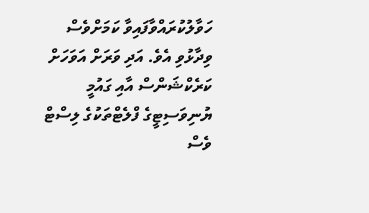ހަވާލުކުރައްވާފައިވާ ކަމަށްވެސް ވިދާޅުވި އެވެ. އަދި ވަރަށް އަވަހަށް ކަރެކްޝަންސް އާއި ގައުމީ ޔުނިވަސިޓީގެ ފްލެޓްތަކުގެ ލިސްޓް ވެސް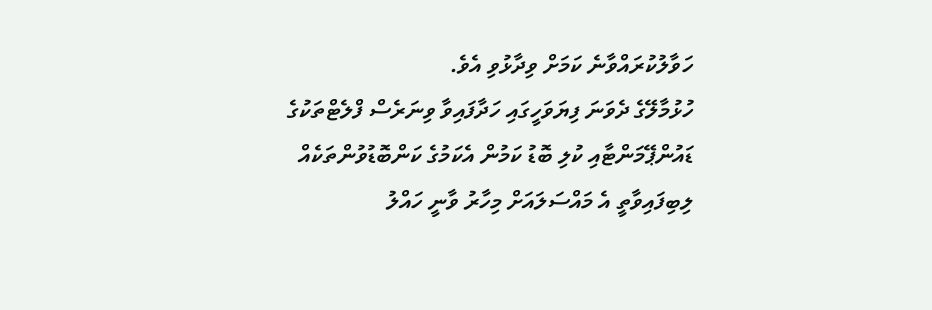ހަވާލުކުރައްވާނެ ކަމަށް ވިދާޅުވި އެވެ.
ހުޅުމާލޭގެ ދެވަނަ ފިޔަވަހީގައި ހަދާފައިވާ ވިނަރެސް ފްލެޓްތަކުގެ ޑައުންޕޭމަންޓާއި ކުލި ބޮޑު ކަމުން އެކަމުގެ ކަންބޮޑުވުންތަކެއް ލިބިފައިވާތީ އެ މައްސަލައަށް މިހާރު ވާނީ ހައްލު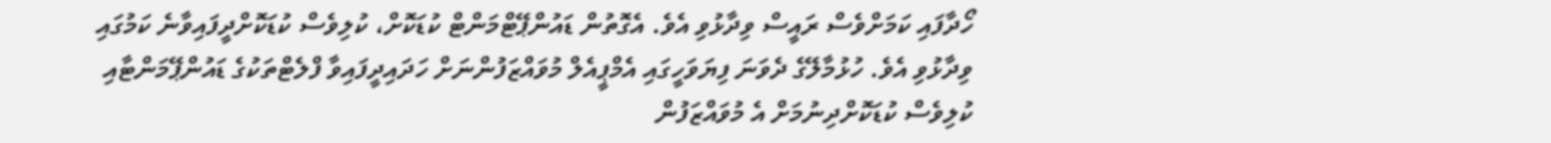ހޯދާފައި ކަމަށްވެސް ރައީސް ވިދާޅުވި އެވެ. އެގޮތުން ޑައުންޕޭޓްމަންޓް ކުޑަކޮށް، ކުލިވެސް ކުޑަކޮށްދީފައިވާނެ ކަމުގައި ވިދާޅުވި އެވެ. ހުޅުމާލޭގެ ދެވަނަ ފިޔަވަހީގައި އެމްޕީއެލް މުވައްޒަފުންނަށް ހަދައިދީފައިވާ ފްލެޓްތަކުގެ ޑައުންޕޭމަންޓާއި ކުލިވެސް ކުޑަކޮށްދިނުމަށް އެ މުވައްޒަފުން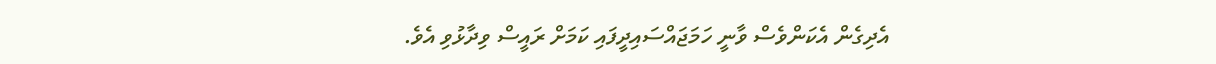އެދިގެން އެކަންވެސް ވާނީ ހަމަޖައްސައިދީފައި ކަމަށް ރައީސް ވިދާޅުވި އެވެ.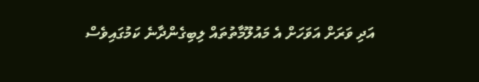އަދި ވަރަށް އަވަހަށް އެ މައުލޫމާތުތައް ލިބިގެންދާނެ ކަމުގައިވެސް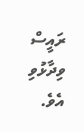ރައީސް ވިދާޅުވި އެވެ.